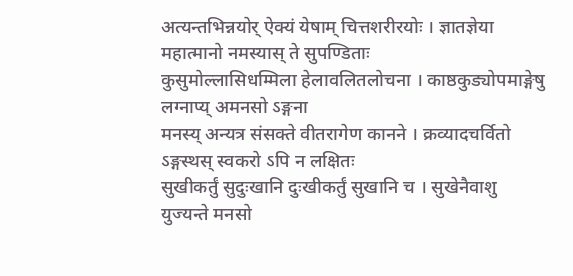अत्यन्तभिन्नयोर् ऐक्यं येषाम् चित्तशरीरयोः । ज्ञातज्ञेया महात्मानो नमस्यास् ते सुपण्डिताः
कुसुमोल्लासिधम्मिला हेलावलितलोचना । काष्ठकुड्योपमाङ्गेषु लग्नाप्य् अमनसो ऽङ्गना
मनस्य् अन्यत्र संसक्ते वीतरागेण कानने । क्रव्यादचर्वितो ऽङ्गस्थस् स्वकरो ऽपि न लक्षितः
सुखीकर्तुं सुदुःखानि दुःखीकर्तुं सुखानि च । सुखेनैवाशु युज्यन्ते मनसो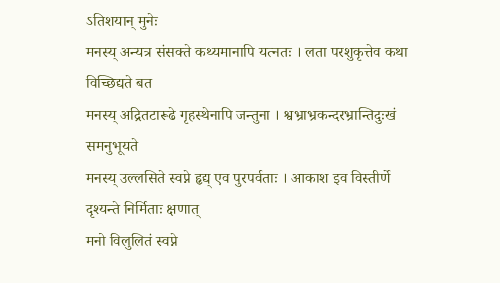ऽतिशयान् मुनेः
मनस्य् अन्यत्र संसक्ते कथ्यमानापि यत्नतः । लता परशुकृत्तेव कथा विच्छिद्यते बत
मनस्य् अद्रितटारूढे गृहस्थेनापि जन्तुना । श्वभ्राभ्रकन्दरभ्रान्तिदुःखं समनुभूयते
मनस्य् उल्लसिते स्वप्ने हृद्य् एव पुरपर्वताः । आकाश इव विस्तीर्णे दृश्यन्ते निर्मिताः क्षणात्
मनो विलुलितं स्वप्ने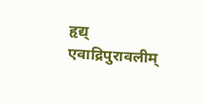हृद्य् एवाद्रिपुरावलीम्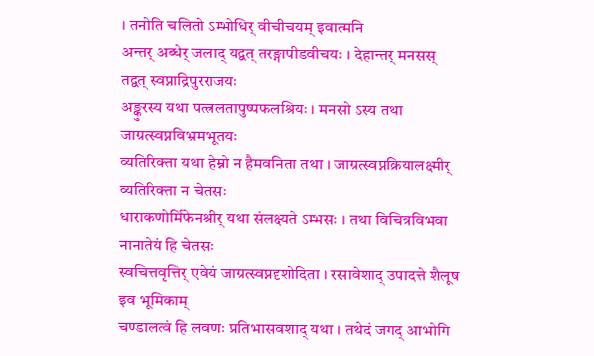। तनोति चलितो ऽम्भोधिर् वीचीचयम् इवात्मनि
अन्तर् अब्धेर् जलाद् यद्वत् तरङ्गापीडवीचयः । देहान्तर् मनसस् तद्वत् स्वप्नाद्रिपुरराजयः
अङ्कुरस्य यथा पत्त्रलतापुष्पफलश्रियः । मनसो ऽस्य तथा जाग्रत्स्वप्नविभ्रमभूतयः
व्यतिरिक्ता यथा हेम्नो न हैमवनिता तथा । जाग्रत्स्वप्नक्रियालक्ष्मीर् व्यतिरिक्ता न चेतसः
धाराकणोर्मिफेनश्रीर् यथा संलक्ष्यते ऽम्भसः । तथा विचित्रविभवा नानातेयं हि चेतसः
स्वचित्तवृत्तिर् एवेयं जाग्रत्स्वप्नदृशोदिता । रसावेशाद् उपादत्ते शैलूष इव भूमिकाम्
चण्डालत्वं हि लवणः प्रतिभासवशाद् यथा । तथेदं जगद् आभोगि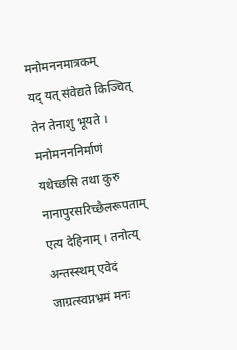मनोमननमात्रकम्
यद् यत् संवेद्यते किञ्चित् तेन तेनाशु भूयते । मनोमनननिर्माणं यथेच्छसि तथा कुरु
नानापुरसरिच्छैलरूपताम् एत्य देहिनाम् । तनोत्य् अन्तस्स्थम् एवेदं जाग्रत्स्वप्नभ्रमं मनः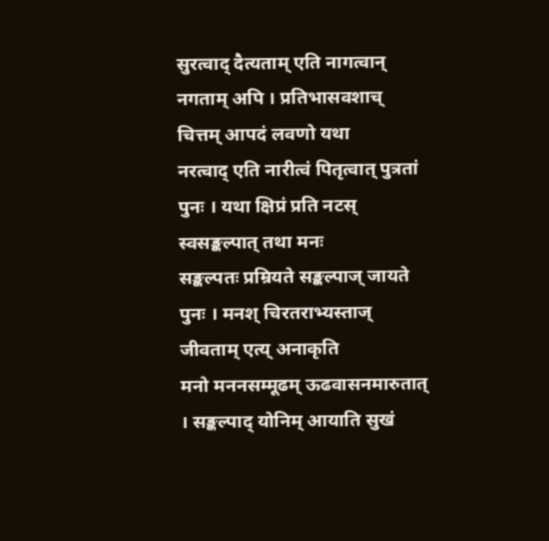सुरत्वाद् दैत्यताम् एति नागत्वान् नगताम् अपि । प्रतिभासवशाच् चित्तम् आपदं लवणो यथा
नरत्वाद् एति नारीत्वं पितृत्वात् पुत्रतां पुनः । यथा क्षिप्रं प्रति नटस् स्वसङ्कल्पात् तथा मनः
सङ्कल्पतः प्रम्रियते सङ्कल्पाज् जायते पुनः । मनश् चिरतराभ्यस्ताज् जीवताम् एत्य् अनाकृति
मनो मननसम्मूढम् ऊढवासनमारुतात् । सङ्कल्पाद् योनिम् आयाति सुखं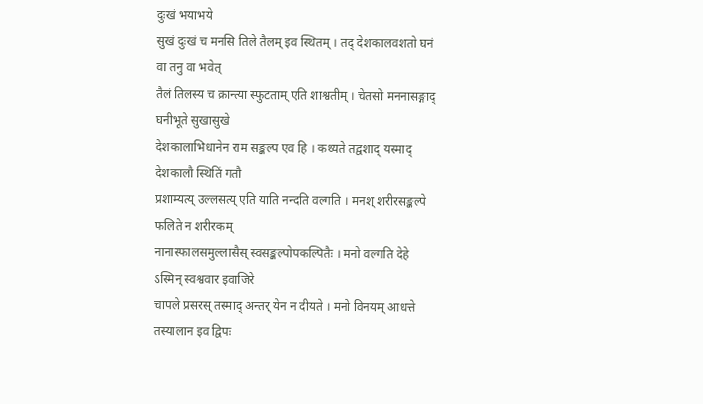दुःखं भयाभये
सुखं दुःखं च मनसि तिले तैलम् इव स्थितम् । तद् देशकालवशतो घनं वा तनु वा भवेत्
तैलं तिलस्य च क्रान्त्या स्फुटताम् एति शाश्वतीम् । चेतसो मननासङ्गाद् घनीभूते सुखासुखे
देशकालाभिधानेन राम सङ्कल्प एव हि । कथ्यते तद्वशाद् यस्माद् देशकालौ स्थितिं गतौ
प्रशाम्यत्य् उल्लसत्य् एति याति नन्दति वल्गति । मनश् शरीरसङ्कल्पे फलिते न शरीरकम्
नानास्फालसमुल्लासैस् स्वसङ्कल्पोपकल्पितैः । मनो वल्गति देहे ऽस्मिन् स्वश्ववार इवाजिरे
चापले प्रसरस् तस्माद् अन्तर् येन न दीयते । मनो विनयम् आधत्ते तस्यालान इव द्विपः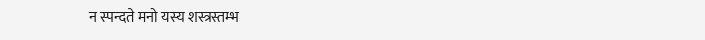न स्पन्दते मनो यस्य शस्त्रस्तम्भ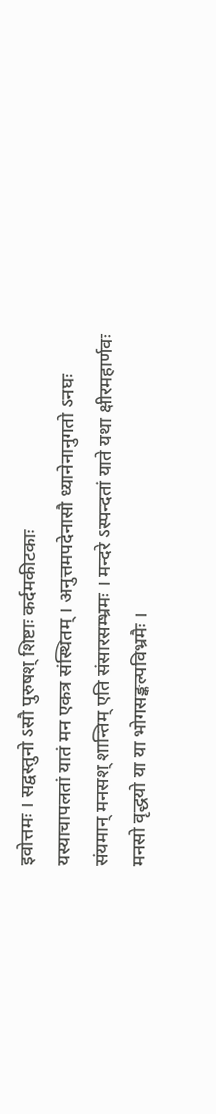इवोत्तमः । सद्वस्तुनो ऽसौ पुरुषश् शिष्टाः कर्दमकीटकाः
यस्याचापलतां यातं मन एकत्र संस्थितम् । अनुत्तमपदेनासौ ध्यानेनानुगतो ऽनघः
संयमान् मनसश् शान्तिम् एति संसारसम्भ्रमः । मन्दरे ऽस्पन्दतां याते यथा क्षीरमहार्णवः
मनसो वृद्धयो या या भोगसङ्कल्पविभ्रमैः ।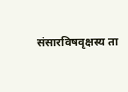संसारविषवृक्षस्य ता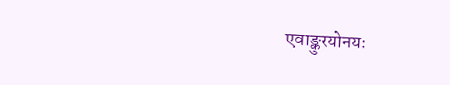एवाङ्कुरयोनयः